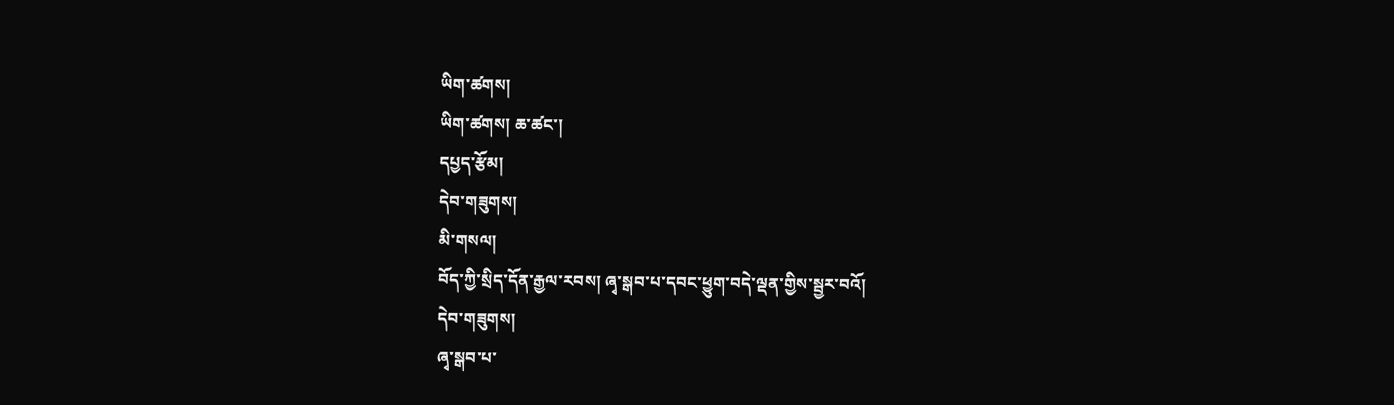ཡིག་ཚགས།
ཡིག་ཚགས། ཆ་ཚང་།
དཔྱད་རྩོམ།
དེབ་གཟུགས།
མི་གསལ།
བོད་ཀྱི་སྲིད་དོན་རྒྱལ་རབས། ཞྭ་སྒབ་པ་དབང་ཕྱུག་བདེ་ལྡན་གྱིས་སྦྱར་བའོ།
དེབ་གཟུགས།
ཞྭ་སྒབ་པ་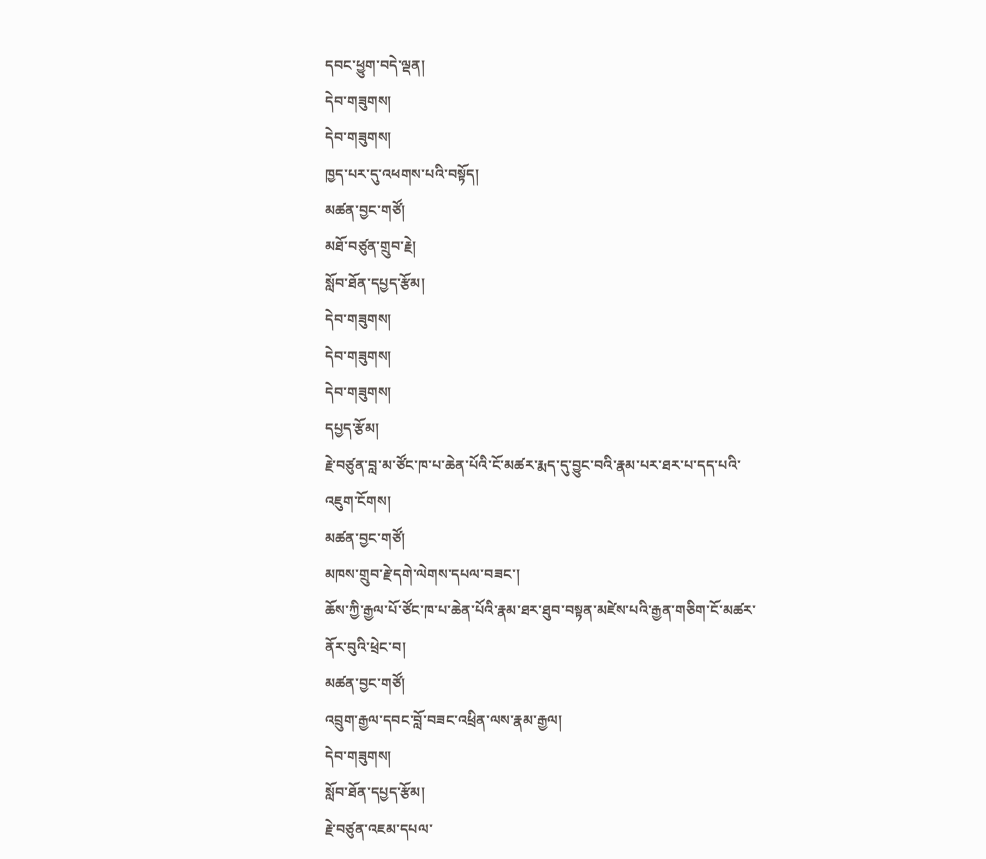དབང་ཕྱུག་བདེ་ལྡན།
དེབ་གཟུགས།
དེབ་གཟུགས།
ཁྱད་པར་དུ་འཕགས་པའི་བསྟོད།
མཚན་བྱང་གཙོ།
མཐོ་བཙུན་གྲུབ་རྗེ།
སློབ་ཐོན་དཔྱད་རྩོམ།
དེབ་གཟུགས།
དེབ་གཟུགས།
དེབ་གཟུགས།
དཔྱད་རྩོམ།
རྗེ་བཙུན་བླ་མ་ཙོང་ཁ་པ་ཆེན་པོའི་ངོ་མཚར་རྨད་དུ་བྱུང་བའི་རྣམ་པར་ཐར་པ་དད་པའི་འཇུག་ངོགས།
མཚན་བྱང་གཙོ།
མཁས་གྲུབ་རྗེ་དགེ་ལེགས་དཔལ་བཟང་།
ཆོས་ཀྱི་རྒྱལ་པོ་ཙོང་ཁ་པ་ཆེན་པོའི་རྣམ་ཐར་ཐུབ་བསྟན་མཛེས་པའི་རྒྱན་གཅིག་ངོ་མཚར་ནོར་བུའི་ཕྲེང་བ།
མཚན་བྱང་གཙོ།
འབྲུག་རྒྱལ་དབང་བློ་བཟང་འཕྲིན་ལས་རྣམ་རྒྱལ།
དེབ་གཟུགས།
སློབ་ཐོན་དཔྱད་རྩོམ།
རྗེ་བཙུན་འཇམ་དཔལ་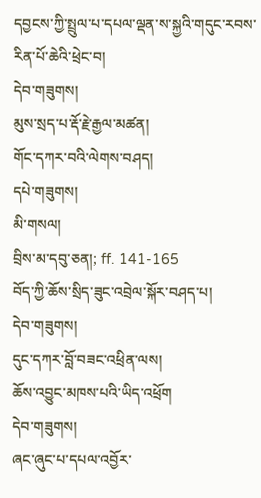དབྱངས་ཀྱི་སྤྲུལ་པ་དཔལ་ལྡན་ས་སྐྱའི་གདུང་རབས་རིན་པོ་ཆེའི་ཕྲེང་བ།
དེབ་གཟུགས།
མུས་སྲད་པ་རྡོ་རྗེ་རྒྱལ་མཚན།
གོང་དཀར་བའི་ལེགས་བཤད།
དཔེ་གཟུགས།
མི་གསལ།
བྲིས་མ་དབུ་ཅན།; ff. 141-165
བོད་ཀྱི་ཆོས་སྲིད་ཟུང་འབྲེལ་སྐོར་བཤད་པ།
དེབ་གཟུགས།
དུང་དཀར་བློ་བཟང་འཕྲིན་ལས།
ཆོས་འབྱུང་མཁས་པའི་ཡིད་འཕྲོག
དེབ་གཟུགས།
ཞང་ཞུང་པ་དཔལ་འབྱོར་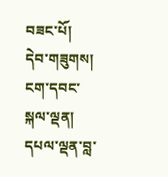བཟང་པོ།
དེབ་གཟུགས།
ངག་དབང་སྐལ་ལྡན།
དཔལ་ལྡན་བླ་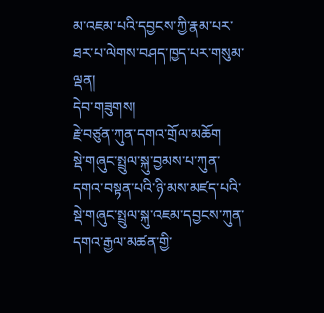མ་འཇམ་པའི་དབྱངས་ཀྱི་རྣམ་པར་ཐར་པ་ལེགས་བཤད་ཁྱད་པར་གསུམ་ལྡན།
དེབ་གཟུགས།
རྗེ་བཙུན་ཀུན་དགའ་གྲོལ་མཆོག
སྡེ་གཞུང་སྤྲུལ་སྐུ་བྱམས་པ་ཀུན་དགའ་བསྟན་པའི་ཉི་མས་མཛད་པའི་སྡེ་གཞུང་སྤྲུལ་སྐུ་འཇམ་དབྱངས་ཀུན་དགའ་རྒྱལ་མཚན་གྱི་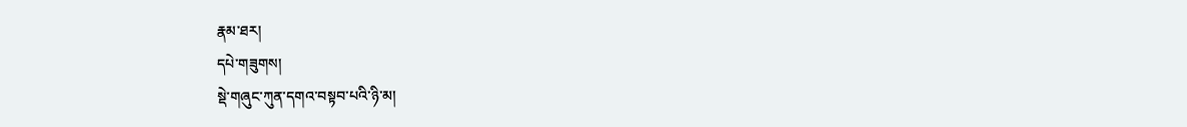རྣམ་ཐར།
དཔེ་གཟུགས།
སྡེ་གཞུང་ཀུན་དགའ་བསྟབ་པའི་ཉི་མ།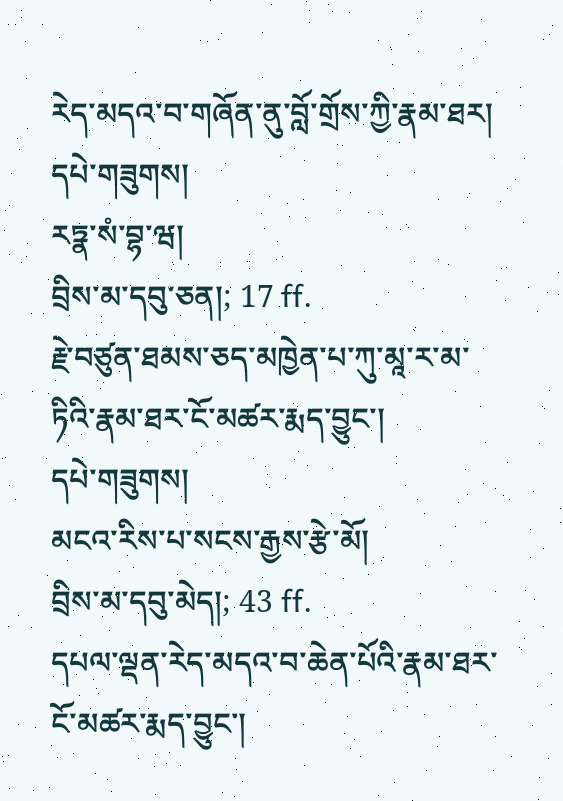རེད་མདའ་བ་གཞོན་ནུ་བློ་གྲོས་ཀྱི་རྣམ་ཐར།
དཔེ་གཟུགས།
རཏྣ་སཾ་བྷ་ཝ།
བྲིས་མ་དབུ་ཅན།; 17 ff.
རྗེ་བཙུན་ཐམས་ཅད་མཁྱེན་པ་ཀུ་མཱ་ར་མ་ཏིའི་རྣམ་ཐར་ངོ་མཚར་རྨད་བྱུང་།
དཔེ་གཟུགས།
མངའ་རིས་པ་སངས་རྒྱས་རྩེ་མོ།
བྲིས་མ་དབུ་མེད།; 43 ff.
དཔལ་ལྡན་རེད་མདའ་བ་ཆེན་པོའི་རྣམ་ཐར་ངོ་མཚར་རྨད་བྱུང་།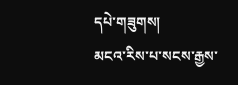དཔེ་གཟུགས།
མངའ་རིས་པ་སངས་རྒྱས་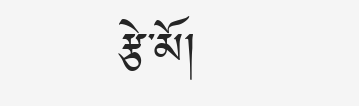རྩེ་མོ།